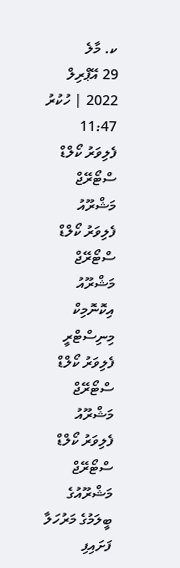ކ. މާލެ
29 އޭޕްރިލް 2022 | ހުކުރު 11:47
ފެލިވަރު ކޯލްޑް ސްޓޯރޭޖް މަޝްރޫއު
ފެލިވަރު ކޯލްޑް ސްޓޯރޭޖް މަޝްރޫއު
އިކޮނޮމިކް މިނިސްޓްރީ
ފެލިވަރު ކޯލްޑް ސްޓޯރޭޖް މަޝްރޫއު
ފެލިވަރު ކޯލްޑް ސްޓޯރޭޖް މަޝްރޫއުގެ ބީލަމުގެ މަރުހަލާ ފަށައިފި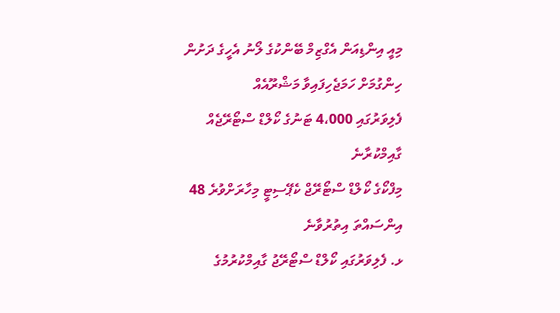މިއީ އިންޑިއަން އެގްޒިމް ބޭންކުގެ ލޯނު އެހީގެ ދަށުން ހިންގުމަށް ހަމަޖެހިފައިވާ މަޝްރޫއެއް
ފެލިވަރުގައި 4،000 ޓަނުގެ ކޯލްޑް ސްޓޯރޭޖެއް ގާއިމްކުރާނެ
މިފްކޯގެ ކޯލްޑް ސްޓޯރޭޖް ކެޕޭސިޓީ މިހާރަށްވުރެ 48 އިންސައްތަ އިތުރުވާނެ
ޅ. ފެލިވަރުގައި ކޯލްޑް ސްޓޯރޭޖު ގާއިމްކުރުމުގެ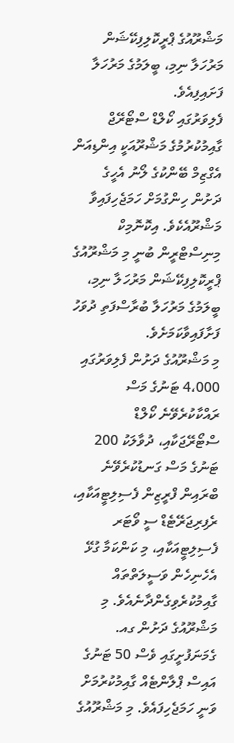މަޝްރޫއުގެ ޕްރީކޮލިފިކޭޝަން މަރުހަލާ ނިމި، ބީލަމުގެ މަރުހަލާ ފަށައިފިއެވެ.
ފެލިވަރުގައި ކޯލްޑް ސްޓޯރޭޖް ގާއިމުކުރުމުގެ މަޝްރޫއަކީ އިންޑިއަން އެގްޒިމް ބޭންކުގެ ލޯނު އެހީގެ ދަށުން ހިންގުމަށް ހަމަޖެހިފައިވާ މަޝްރޫއެކެވެ. އިކޮނޮމިކް މިނިސްޓްރީން ބުނީ މި މަޝްރޫއުގެ ޕްރީކޮލިފިކޭޝަން މަރުހަލާ ނިމި، ބީލަމުގެ މަރުހަލާ ބުރާސްފަތި ދުވަހު ފަށާފައިވާކަމަށެވެ.
މި މަޝްރޫއުގެ ދަށުން ފެލިވަރުގައި 4،000 ޓަނުގެ މަސް ރައްކާކުރެވޭނެ ކޯލްޑް ސްޓޯރޭޖަކާއި، ދުވާލަކު 200 ޓަނުގެ މަސް ގަނޑުކުރެވޭނެ ބްރައިން ފްރީޒިން ފެސިލިޓީއަކާއި، ރެފިރިޖަރޭޓެޑް ސީ ވޯޓަރ ފެސިލިޓީއަކާއި، މި ކަންކަމާ ގުޅޭ އެހެނިހެން ވަސީލަތްތައް ގާއިމުކުރެވިގެންދާނެއެވެ. މި މަޝްރޫއުގެ ދަށުން ގއ. ގެމަނަފުށީގައި ވެސް 50 ޓަނުގެ އައިސް ޕްލާންޓެއް ގާއިމުކުރުމަށް ވަނީ ހަމަޖެހިފައެވެ. މި މަޝްރޫއުގެ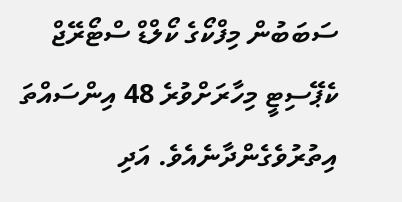ސަބަބުން މިފްކޯގެ ކޯލްޑް ސްޓޯރޭޖް ކެޕޭސިޓީ މިހާރަށްވުރެ 48 އިންސައްތަ އިތުރުވެގެންދާނެއެވެ. އަދި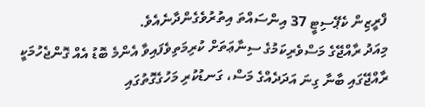ފްރީޒިން ކެޕޭސިޓީ 37 އިންސައްތަ އިތުރުވެގެންދާނެއެވެ.
މިއަދު ރާއްޖޭގެ މަސްވެރިކަމުގެ ސިނާޢަތަށް ކުރިމަތިވެފައިވާ އެންމެ ބޮޑު އެއް ގޮންޖެހުމަކީ ރާއްޖޭގައި ބާނާ ގިނަ އަދަދެއްގެ މަސް، ގަނޑުކުރި މަހުގެގޮތުގައި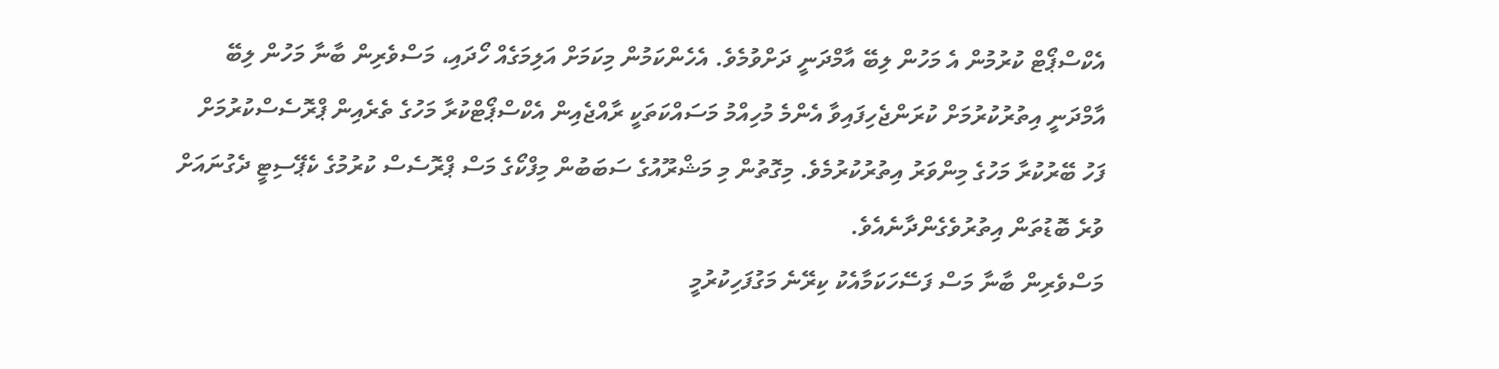އެކްސްޕޯޓް ކުރުމުން އެ މަހުން ލިބޭ އާމްދަނީ ދަށްވުމެވެ. އެހެންކަމުން މިކަމަށް އަލިމަގެއް ހޯދައި، މަސްވެރިން ބާނާ މަހުން ލިބޭ އާމްދަނީ އިތުރުކުރުމަށް ކުރަންޖެހިފައިވާ އެންމެ މުހިއްމު މަސައްކަތަކީ ރާއްޖެއިން އެކްސްޕޯޓްކުރާ މަހުގެ ތެރެއިން ޕްރޮސެސްކުރުމަށް ފަހު ބޭރުކުރާ މަހުގެ މިންވަރު އިތުރުކުރުމެވެ. މިގޮތުން މި މަޝްރޫއުގެ ސަބަބުން މިފްކޯގެ މަސް ޕްރޮސެސް ކުރުމުގެ ކެޕޭސިޓީ ދެގުނައަށް ވުރެ ބޮޑުތަން އިތުރުވެގެންދާނެއެވެ.
މަސްވެރިން ބާނާ މަސް ފަސޭހަކަމާއެކު ކިރޭނެ މަގުފަހިކުރުމީ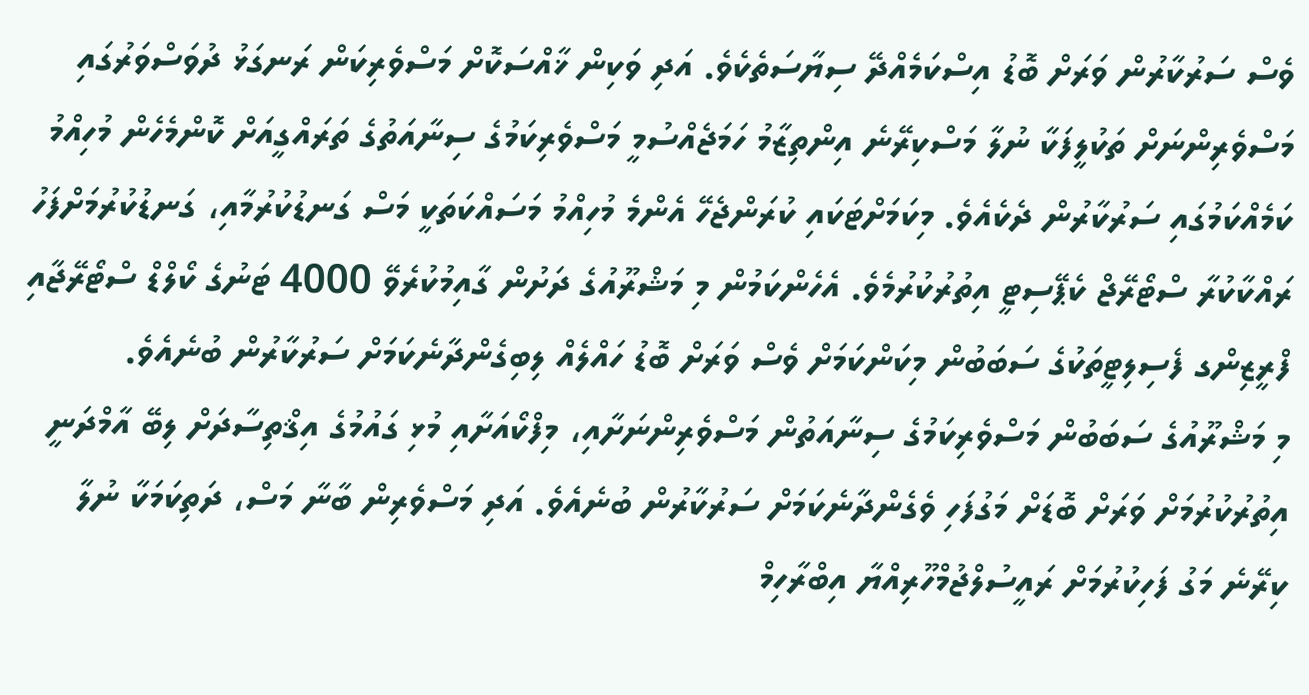ވެސް ސަރުކާރުން ވަރަށް ބޮޑު އިސްކަމެއްދޭ ސިޔާސަތެކެވެ. އަދި ވަކިން ޚާއްސަކޮށް މަސްވެރިކަން ރަނގަޅު ދުވަސްވަރުގައި މަސްވެރިންނަށް ތަކުލީފަކާ ނުލާ މަސްކިރޭނެ އިންތިޒާމު ހަމަޖެއްސުމީ މަސްވެރިކަމުގެ ސިނާއަތުގެ ތަރައްގީއަށް ކޮންމެހެން މުހިއްމު ކަމެއްކަމުގައި ސަރުކާރުން ދެކެއެވެ. މިކަމަށްޓަކައި ކުރަންޖެހޭ އެންމެ މުހިއްމު މަސައްކަތަކީ މަސް ގަނޑުކުރުމާއި، ގަނޑުކުރުމަށްފަހު ރައްކާކުރާ ސްޓޯރޭޖް ކެޕޭސިޓީ އިތުރުކުރުމެވެ. އެހެންކަމުން މި މަޝްރޫއުގެ ދަށުން ގާއިމުކުރެވޭ 4000 ޓަނުގެ ކޯލްޑް ސްޓޯރޭޖާއި ފްރީޒިންގ ފެސިލިޓީތަކުގެ ސަބަބުން މިކަންކަމަށް ވެސް ވަރަށް ބޮޑު ހައްލެއް ލިބިގެންދާނެކަމަށް ސަރުކާރުން ބުނެއެވެ.
މި މަޝްރޫއުގެ ސަބަބުން މަސްވެރިކަމުގެ ސިނާއަތުން މަސްވެރިންނަށާއި، މިފްކޯއަށާއި މުޅި ގައުމުގެ އިޤްތިސާދަށް ލިބޭ އާމްދަނީ އިތުރުކުރުމަށް ވަރަށް ބޮޑަށް މަގުފަހި ވެގެންދާނެކަމަށް ސަރުކާރުން ބުނެއެވެ. އަދި މަސްވެރިން ބާނާ މަސް، ދަތިކަމަކާ ނުލާ ކިރޭނެ މަގު ފަހިކުރުމަށް ރައީސުލްޖުމްހޫރިއްޔާ އިބްރާހިމް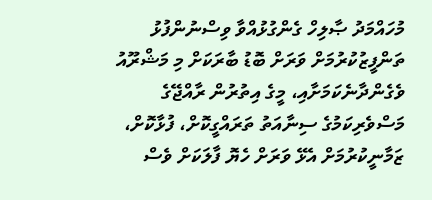މުހައްމަދު ޞާލިހް ގެންގުޅުއްވާ ވިސްނުންފުޅު ތަންފީޒުކުރުމަށް ވަރަށް ބޮޑު ބާރަކަށް މި މަޝްރޫއު ވެގެންދާނެކަމަށާއި، މީގެ އިތުރުން ރާއްޖޭގެ މަސްވެރިކަމުގެ ސިނާއަތު ތަރައްގީކޮށް، ފުޅާކޮށް، ޒަމާނީކުރުމަށް އެޅޭ ވަރަށް ހެޔޮ ފާލަކަށް ވެސް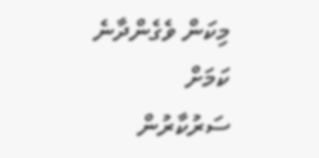މިކަން ވެގެންދާނެ ކަމަށް ސަރުކާރުން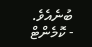ބުނެއެވެ.
- ކޮމެންޓް